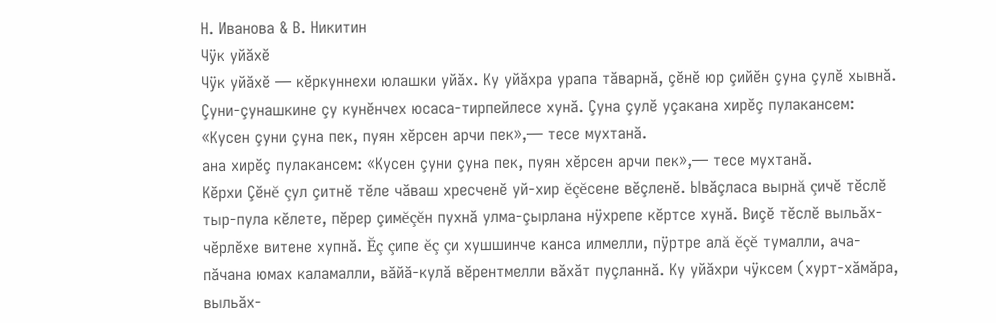Н. Иванова & В. Никитин
Чÿк уйăхĕ
Чÿк уйăхĕ — кĕркуннехи юлашки уйăх. Ку уйăхра урапа тăварнă, çĕнĕ юр çийĕн çуна çулĕ хывнă. Çуни-çунашкине çу кунĕнчех юсаса-тирпейлесе хунă. Çуна çулĕ уçакана хирĕç пулакансем: «Кусен çуни çуна пек, пуян хĕрсен арчи пек»,— тесе мухтанă.
ана хирĕç пулакансем: «Кусен çуни çуна пек, пуян хĕрсен арчи пек»,— тесе мухтанă.
Кĕрхи Çĕнĕ çул çитнĕ тĕле чăваш хресченĕ уй-хир ĕçĕсене вĕçленĕ. Ывăçласа вырнă çичĕ тĕслĕ тыр-пула кĕлете, пĕрер çимĕçĕн пухнă улма-çырлана нÿхрепе кĕртсе хунă. Виçĕ тĕслĕ выльăх-чĕрлĕхе витене хупнă. Ĕç çипе ĕç çи хушшинче канса илмелли, пÿртре алă ĕçĕ тумалли, ача-пăчана юмах каламалли, вăйă-кулă вĕрентмелли вăхăт пуçланнă. Ку уйăхри чÿксем (хурт-хăмăра, выльăх-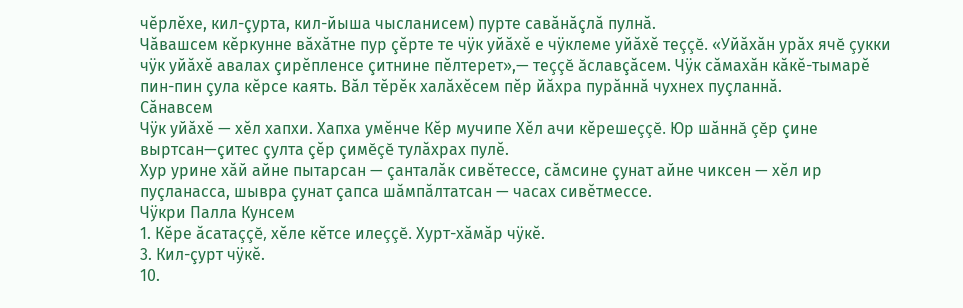чĕрлĕхе, кил-çурта, кил-йыша чысланисем) пурте савăнăçлă пулнă.
Чăвашсем кĕркунне вăхăтне пур çĕрте те чÿк уйăхĕ е чÿклеме уйăхĕ теççĕ. «Уйăхăн урăх ячĕ çукки чÿк уйăхĕ авалах çирĕпленсе çитнине пĕлтерет»,— теççĕ ăславçăсем. Чÿк сăмахăн кăкĕ-тымарĕ пин-пин çула кĕрсе каять. Вăл тĕрĕк халăхĕсем пĕр йăхра пурăннă чухнех пуçланнă.
Сăнавсем
Чÿк уйăхĕ — хĕл хапхи. Хапха умĕнче Кĕр мучипе Хĕл ачи кĕрешеççĕ. Юр шăннă çĕр çине выртсан—çитес çулта çĕр çимĕçĕ тулăхрах пулĕ.
Хур урине хăй айне пытарсан — çанталăк сивĕтессе, сăмсине çунат айне чиксен — хĕл ир пуçланасса, шывра çунат çапса шăмпăлтатсан — часах сивĕтмессе.
Чÿкри Палла Кунсем
1. Кĕре ăсатаççĕ, хĕле кĕтсе илеççĕ. Хурт-хăмăр чÿкĕ.
3. Кил-çурт чÿкĕ.
10.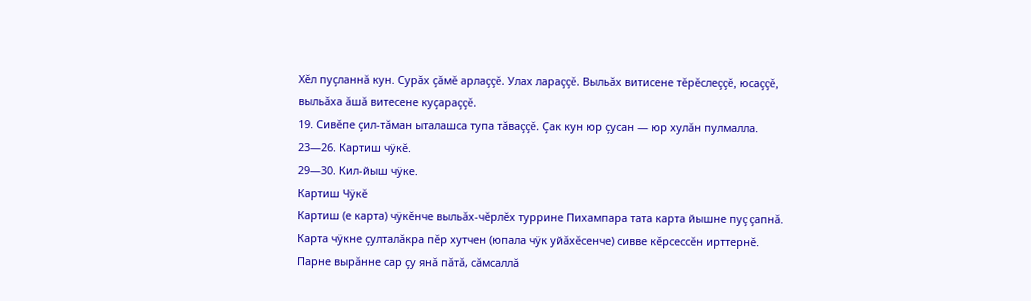Хĕл пуçланнă кун. Сурăх çăмĕ арлаççĕ. Улах лараççĕ. Выльăх витисене тĕрĕслеççĕ, юсаççĕ, выльăха ăшă витесене куçараççĕ.
19. Сивĕпе çил-тăман ыталашса тупа тăваççĕ. Çак кун юр çусан — юр хулăн пулмалла.
23—26. Картиш чÿкĕ.
29—30. Кил-йыш чÿке.
Картиш Чÿкĕ
Картиш (е карта) чÿкĕнче выльăх-чĕрлĕх туррине Пихампара тата карта йышне пуç çапнă. Карта чÿкне çулталăкра пĕр хутчен (юпала чÿк уйăхĕсенче) сивве кĕрсессĕн ирттернĕ.
Парне вырăнне сар çу янă пăтă, сăмсаллă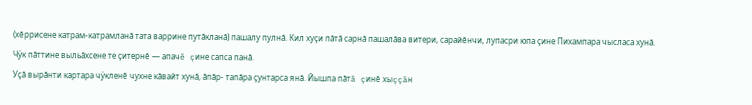(хĕррисене катрам-катрамланă тата варрине путăкланă) пашалу пулнă. Кил хуçи пăтă сарнă пашалăва витери, сарайĕнчи, лупасри юпа çине Пихампара чысласа хунă.
Чÿк пăттине выльăхсене те çитернĕ — апачĕ çине сапса панă.
Уçă вырăнти картара чÿкленĕ чухне кăвайт хунă, ăпăр- тапăра çунтарса янă. Йышпа пăтă çинĕ хыççăн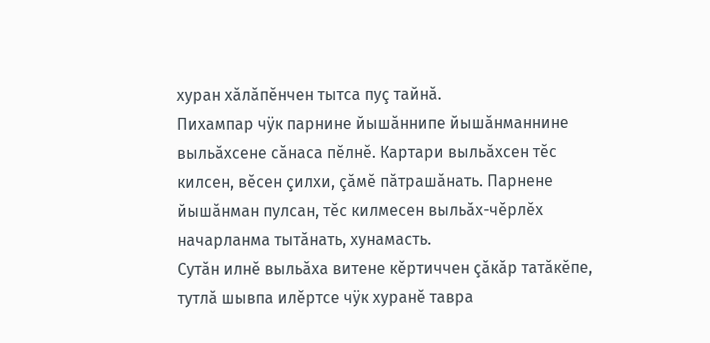хуран хăлăпĕнчен тытса пуç тайнă.
Пихампар чÿк парнине йышăннипе йышăнманнине выльăхсене сăнаса пĕлнĕ. Картари выльăхсен тĕс килсен, вĕсен çилхи, çăмĕ пăтрашăнать. Парнене йышăнман пулсан, тĕс килмесен выльăх-чĕрлĕх начарланма тытăнать, хунамасть.
Сутăн илнĕ выльăха витене кĕртиччен çăкăр татăкĕпе, тутлă шывпа илĕртсе чÿк хуранĕ тавра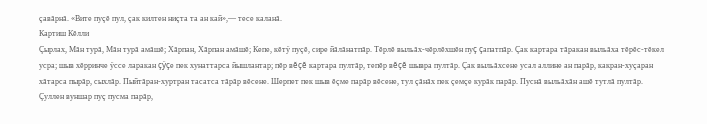çавăрнă. «Вите пуçĕ пул, çак килтен ниçта та ан кай»,— тесе каланă.
Картиш Кĕлли
Çырлах, Мăн турă, Мăн турă амăшĕ; Хăрпан, Хăрпан амăшĕ; Кепе, кĕтÿ пуçĕ, сире йăлăнатпăр. Тĕрлĕ выльăх-чĕрлĕхшĕн пуç çапатпăр. Çак картара тăракан выльăха тĕрĕс-тĕкел усра; шыв хĕрринче ÿссе ларакан çÿçе пек хунаттарса йышлантар; пĕр вĕçĕ картара пултăр, тепĕр вĕçĕ шывра пултăр. Çак выльăхсене усал аллине ан парăр, какран-хуçаран хăтарса пырăр, сыхлăр. Пыйтăран-хуртран тасатса тăрăр вĕсене. Шерпет пек шыв ĕçме парăр вĕсене, тул çăнăх пек çемçе курăк парăр. Пуснă выльăхăн ашĕ тутлă пултăр. Çуллен вуншар пуç пусма парăр,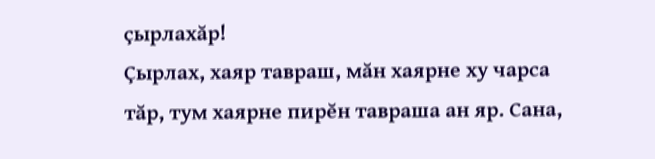çырлахăр!
Çырлах, хаяр тавраш, мăн хаярне ху чарса тăр, тум хаярне пирĕн тавраша ан яр. Сана,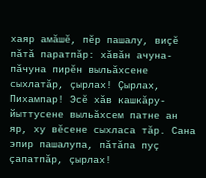хаяр амăшĕ, пĕр пашалу, виçĕ пăтă паратпăр: хăвăн ачуна-пăчуна пирĕн выльăхсене сыхлатăр, çырлах! Çырлах, Пихампар! Эсĕ хăв кашкăру-йыттусене выльăхсем патне ан яр, ху вĕсене сыхласа тăр. Сана эпир пашалупа, пăтăпа пуç çапатпăр, çырлах!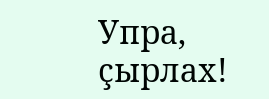Упра, çырлах!